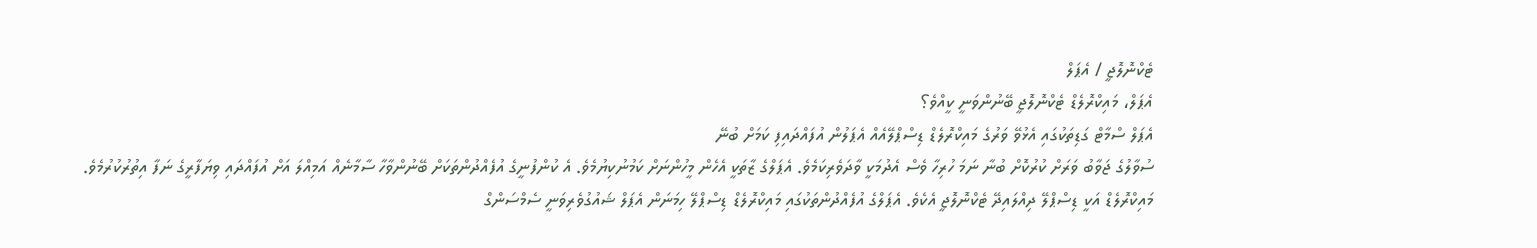ޓެކްނޮލޮޖީ / އެޕަލް
އެޕަލް، މައިކްރޮލެޑް ޓެކްނޮލޮޖީ ބޭނުންވަނީ ކީއްވެ؟
އެޕަލް ސްމާޓް ގަޑިތަކުގައި އެޅުވޭ ވަރުގެ މައިކްރޮލެޑް ޑިސްޕްލޭއެއް އެޕަލުން އުފައްދައިފި ކަމަށް ބުނޭ
ސުވާލުގެ ޖަވާބު ވަރަށް ކުރުކޮށް ބުނާ ނަމަ ހުރިހާ ވެސް އެދުމަކީ ވާދަވެރިކަމެވެ. އެޕަލްގެ ޒާތަކީ އެހެން މީހުންނަށް ކަމުނުކިޔުމެވެ. އެ ކުންފުނީގެ އުފެއްދުންތަކަށް ބޭނުންވާހާ ސާމާނެއް އަމިއްލަ އަށް އުފައްދައި ވިޔަފާރީގެ ނަފާ އިތުރުކުރުމެވެ.
މައިކްރޮލެޑް އަކީ ޑިސްޕްލޭ ދިއްލައިދޭ ޓެކްނޮލޮޖީ އެކެވެ. އެޕަލްގެ އުފެއްދުންތަކުގައި މައިކްރޮލެޑް ޑިސްޕްލޭ ހިމަނަން އެޕަލް ޝައުގުވެރިވަނީ ސެމްސަންގް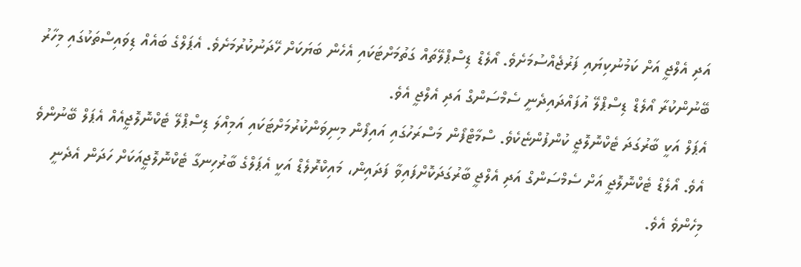އަދި އެލްޖީ އަށް ކަމުނުކިޔައި ފަރުޖެއްސުމަށެވެ. އޯލެޑް ޑިސްޕްލޭތައް ގަތުމަށްޓަކައި އެހެން ބަޔަކަށް ހޭދަނުކުރުމަށެވެ. އެޕަލްގެ ބައެއް ޑިވައިސްތަކުގައި މިހާރު ބޭނުންކުރާ އޯލެޑް ޑިސްޕްލޭ އުފައްދައިދެނީ ސެމްސަންގް އަދި އެލްޖީ އެވެ.
އެޕަލް އަކީ ބާރުގަދަ ޓެކްނޮލޮޖީ ކުންފުންޏެކެވެ. ސްމާޓްފޯން މަސްރަހުގައި އައިފޯން މިނިވަންކުރުމަށްޓަކައި އަމިއްލަ ޑިސްޕްލޭ ޓެކްނޮލޮޖީއެއް އެޕަލް ބޭނުންވެ އެވެ. އޯލެޑް ޓެކްނޮލޮޖީ އަށް ސެމްސަންގް އަދި އެލްޖީ ބާރުގަދަކޮށްފައިވާ ފަދައިން، މައިކްރޮލެޑް އަކީ އެޕަލްގެ ބާރުހިނގާ ޓެކްނޮލޮޖީއަކަށް ހަދަން އެދެނީ މިހެންވެ އެވެ.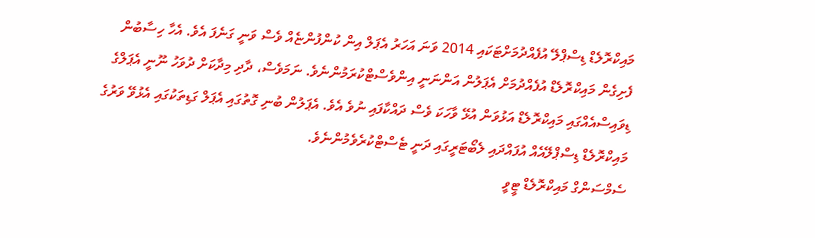މައިކްރޮލެޑް ޑިސްޕްލޭ އުފެއްދުމަށްޓަކައި 2014 ވަނަ އަހަރު އެޕަލް އިން ކުންފުންޏެއް ވެސް ވަނީ ގަނެފަ އެވެ. އެހާ ހިސާބުން ފެށިގެން މައިކްރޮލެޑް އުފެއްދުމަށް އެޕަލުން އަންނަނީ އިންވެސްޓްކުރަމުންނެވެ. ނަމަވެސް، ދާދި މިދާކަށް ދުވަހު ނޫނީ އެޕަލްގެ ޑިވައިސްއެއްގައި މައިކްރޮލެޑް އަޅުވަން އުޅޭ ވާހަކަ ވެސް ދައްކާފައި ނުވެ އެވެ. އެޕަލުން ބުނި ގޮތުގައި އެޕަލް ގަޑިތަކުގައި އެޅުވޭ ވަރުގެ މައިކްރޮލެޑް ޑިސްޕްލޭއެއް އުފައްދައި ލެބޯޓަރީގައި ދަނީ ޓެސްޓްކުރެވެމުންނެވެ.
ސެމްސަންގް މައިކްރޮލެޑް ޓީވީ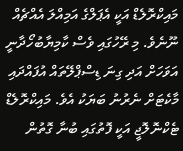މައިކްރޮލެޑް އަކީ އެޕަލްގެ އަމިއްލަ އެއްޗެއް ނޫނެވެ. މި ރޭހުގައި ވެސް ކާމިޔާބުހޯދާނީ އަވަހަށް އަދި ގިނަ ޑިސްޕްލޭތައް އުފައްދައި މާކެޓަށް ނެރުނު ބަޔަކު އެވެ. މައިކްރޮލެޑް ޓެކްނޮލޮޖީ އަކީ ފޮތުގައި ބުނާ ގޮތުން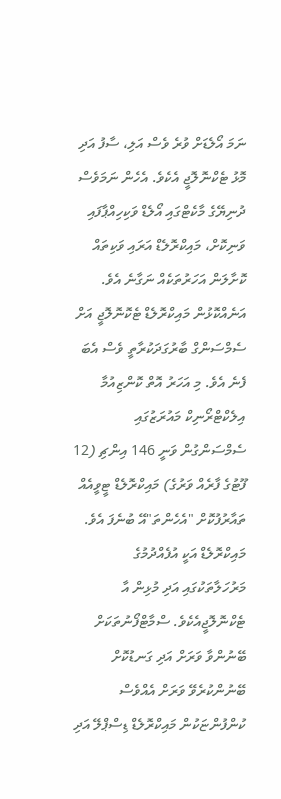ނަމަ އޯލެޑަށް ވުރެ ވެސް އަލި، ސާފު އަދި މޮޅު ޓެކްނޮލޮޖީ އެކެވެ. އެހެން ނަމަވެސް ދުނިޔޭގެ މާކެޓްގައި އޯލެޑް ވަކިހިއްޕާފައި ވަނިކޮށް، މައިކްރޮލެޑް އަރައި ވަކިތައް ކޮށާލަން އަހަރުތަކެއް ނަގާނެ އެވެ. އަނެއްކޮޅުން މައިކްރޮލެޑް ޓެކޮނޮލޮޖީ އަށް ސެމްސަންގް ބާރުގަދަކުރާތީ ވެސް އެބަ ފެނެ އެވެ. މި އަހަރު އޮތް ކޮންޒިއުމާ އިލެކްޓްރޯނިކް މައުރަޒުގައި ސެމްސަންގުން ވަނީ 146 އިންޗި (12 ފޫޓުގެ ފާރެއް ވަރުގެ) މައިކްރޮލެޑް ޓީވީއެއް ތައާރުފުކޮށް "އެހެންތަ"އޭ ބުނެފަ އެވެ.
މައިކްރޮލެޑް އަކީ އުފެއްދުމުގެ މަރުހަލާތަކުގައި އަދި މުޅިން އާ ޓެކްނޮލޮޖީއެކެވެ. ސްމާޓްފޯނުތަކަށް ބޭނުންވާ ވަރަށް އަދި ގަނޑުކޮށް ބޭނުންކުރެވޭ ވަރަށް އެއްވެސް ކުންފުންޏަކުން މައިކްރޮލެޑް ޑިސްޕްލޭ އަދި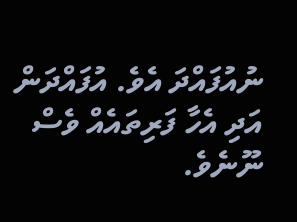ނުއުފައްދަ އެވެ. އުފައްދަން އަދި އެހާ ފަރިތައެއް ވެސް ނޫނެވެ.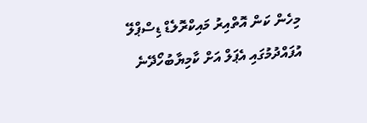މިހެން ކަން އޮތްއިރު މައިކްރޮލެޑް ޑިސްޕްލޭ އުފައްދުމުގައި އެޕަލް އަށް ކާމިޔާބުހޯދޭނެ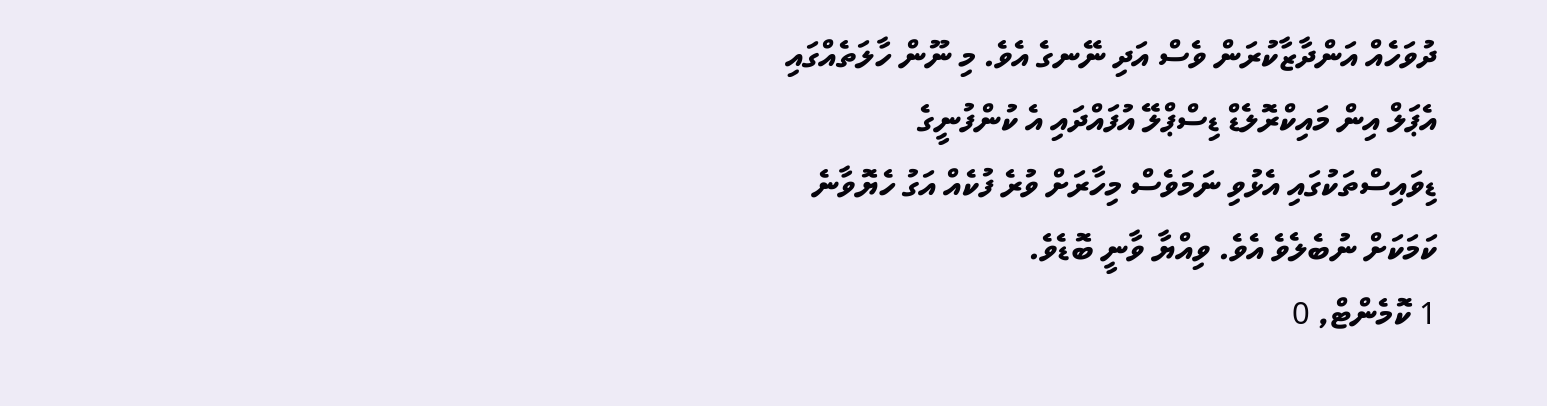ދުވަހެއް އަންދާޒާކުރަން ވެސް އަދި ނޭނގެ އެވެ. މި ނޫން ހާލަތެއްގައި އެޕަލް އިން މައިކްރޮލެޑް ޑިސްޕްލޭ އުފައްދައި އެ ކުންފުނީގެ ޑިވައިސްތަކުގައި އެޅުވި ނަމަވެސް މިހާރަށް ވުރެ ފުކެއް އަގު ހެޔޮވާނެ ކަމަކަށް ނުބެލެވެ އެވެ. ވިއްޔާ ވާނީ ބޮޑެވެ.
1 ކޮމެންޓް, 0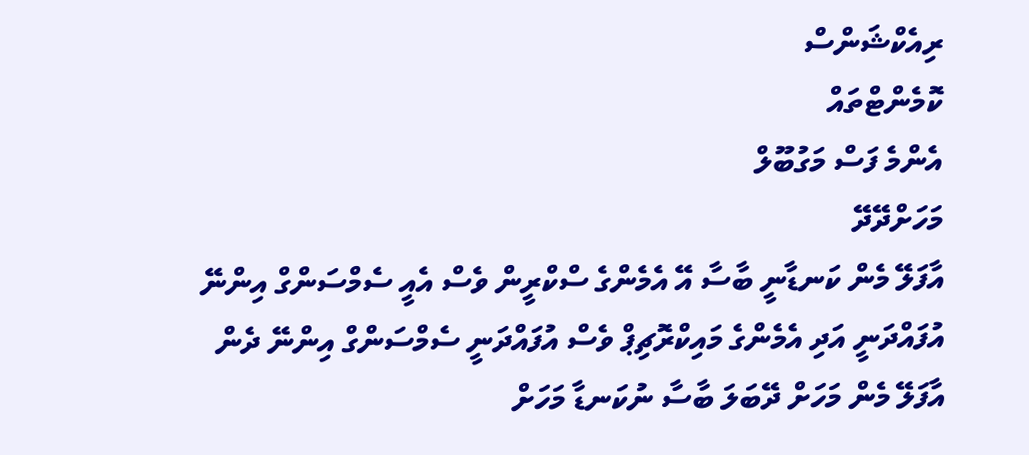ރިއެކްޝަންސް
ކޮމެންޓްތައް
އެންމެ ފަސް މަގުބޫލް
މަހަށްދޭދޭ
އާފަލޭ މެން ކަނޑާނީ ބާސާ އޭ އެމެންގެ ސްކްރީން ވެސް އެއީ ސެމްސަންގް އިންނޭ އުފައްދަނީ އަދި އެމެންގެ މައިކްރޮޗިޕް ވެސް އުފައްދަނީ ސެމްސަންގް އިންނޭ ދެން އާފަލޭ މެން މަހަށް ދޭބަލަ ބާސާ ނުކަނޑާ މަހަށް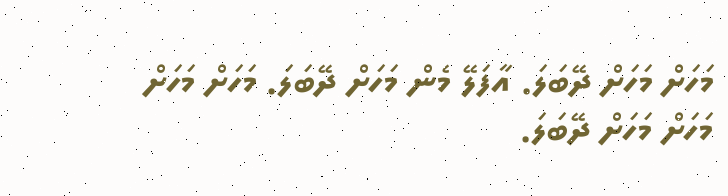މަހަށް މަހަށް ދޭބަލަ. އާފަލޭ މެން މަހަށް ދޭބަލަ. މަހަށް މަހަށް މަހަށް މަހަށް ދޭބަލަ.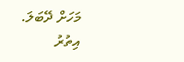މަހަށް ދޭބަލަ.
އިތުރު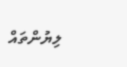ލިޔުންތައް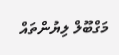މަގްބޫލް ލިޔުންތައް